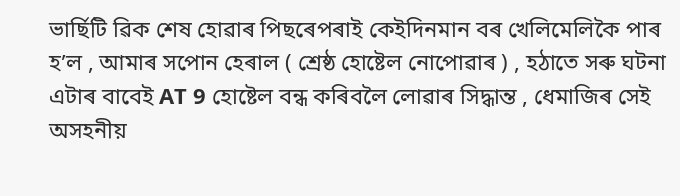ভাৰ্ছিটি ৱিক শেষ হোৱাৰ পিছৰেপৰাই কেইদিনমান বৰ খেলিমেলিকৈ পাৰ হ’ল , আমাৰ সপোন হেৰাল ( শ্ৰেষ্ঠ হোষ্টেল নোপোৱাৰ ) , হঠাতে সৰু ঘটনা এটাৰ বাবেই AT 9 হোষ্টেল বন্ধ কৰিবলৈ লোৱাৰ সিদ্ধান্ত , ধেমাজিৰ সেই অসহনীয়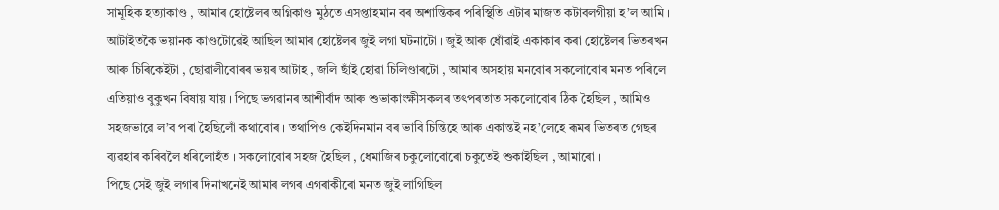সামূহিক হত্যাকাণ্ড , আমাৰ হোষ্টেলৰ অগ্নিকাণ্ড মুঠতে এসপ্তাহমান বৰ অশান্তিকৰ পৰিস্থিতি এটাৰ মাজত কটাবলগীয়া হ’ল আমি । আটাইতকৈ ভয়ানক কাণ্ডটোৱেই আছিল আমাৰ হোষ্টেলৰ জুই লগা ঘটনাটো । জুই আৰু ধোঁৱাই একাকাৰ কৰা হোষ্টেলৰ ভিতৰখন আৰু চিৰিকেইটা , ছোৱালীবোৰৰ ভয়ৰ আটাহ , জলি ছাঁই হোৱা চিলিণ্ডাৰটো , আমাৰ অসহায় মনবোৰ সকলোবোৰ মনত পৰিলে এতিয়াও বুকুখন বিষায় যায় । পিছে ভগৱানৰ আশীৰ্বাদ আৰু শুভাকাংক্ষীসকলৰ তৎপৰতাত সকলোবোৰ ঠিক হৈছিল , আমিও সহজভাৱে ল’ব পৰা হৈছিলোঁ কথাবোৰ । তথাপিও কেইদিনমান বৰ ভাবি চিন্তিহে আৰু একান্তই নহ’লেহে ৰূমৰ ভিতৰত গেছৰ ব্যৱহাৰ কৰিবলৈ ধৰিলোহঁত । সকলোবোৰ সহজ হৈছিল , ধেমাজিৰ চকুলোবোৰো চকুতেই শুকাইছিল , আমাৰো ।
পিছে সেই জুই লগাৰ দিনাখনেই আমাৰ লগৰ এগৰাকীৰো মনত জুই লাগিছিল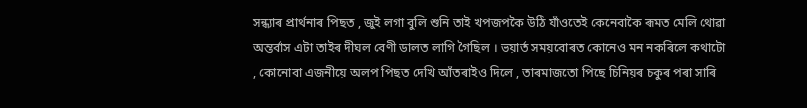সন্ধ্যাৰ প্ৰাৰ্থনাৰ পিছত , জুই লগা বুলি শুনি তাই খপজপকৈ উঠি যাঁওতেই কেনেবাকৈ ৰূমত মেলি থোৱা অন্তৰ্বাস এটা তাইৰ দীঘল বেণী ডালত লাগি গৈছিল । ভয়াৰ্ত সময়বোৰত কোনেও মন নকৰিলে কথাটো , কোনোবা এজনীয়ে অলপ পিছত দেখি আঁতৰাইও দিলে , তাৰমাজতো পিছে চিনিয়ৰ চকুৰ পৰা সাৰি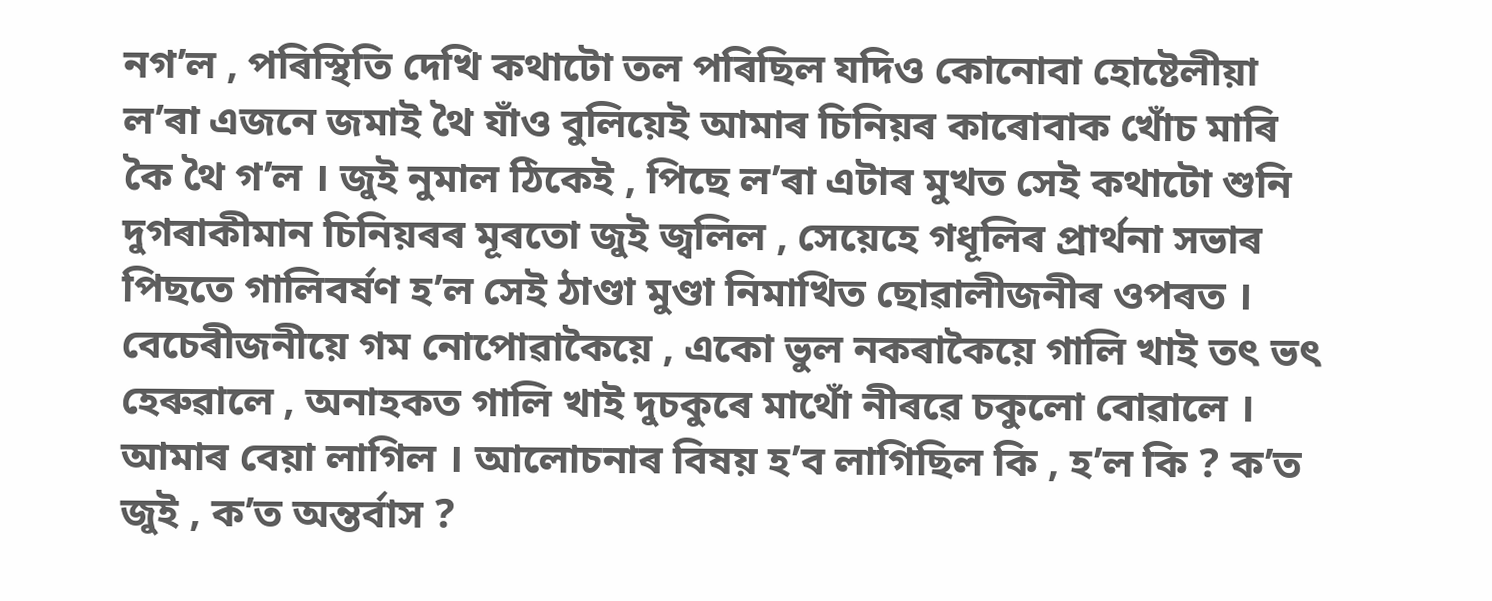নগ’ল , পৰিস্থিতি দেখি কথাটো তল পৰিছিল যদিও কোনোবা হোষ্টেলীয়া ল’ৰা এজনে জমাই থৈ যাঁও বুলিয়েই আমাৰ চিনিয়ৰ কাৰোবাক খোঁচ মাৰি কৈ থৈ গ’ল । জুই নুমাল ঠিকেই , পিছে ল’ৰা এটাৰ মুখত সেই কথাটো শুনি দুগৰাকীমান চিনিয়ৰৰ মূৰতো জুই জ্বলিল , সেয়েহে গধূলিৰ প্ৰাৰ্থনা সভাৰ পিছতে গালিবৰ্ষণ হ’ল সেই ঠাণ্ডা মুণ্ডা নিমাখিত ছোৱালীজনীৰ ওপৰত । বেচেৰীজনীয়ে গম নোপোৱাকৈয়ে , একো ভুল নকৰাকৈয়ে গালি খাই তৎ ভৎ হেৰুৱালে , অনাহকত গালি খাই দুচকুৰে মাথোঁ নীৰৱে চকুলো বোৱালে । আমাৰ বেয়া লাগিল । আলোচনাৰ বিষয় হ’ব লাগিছিল কি , হ’ল কি ? ক’ত জুই , ক’ত অন্তৰ্বাস ?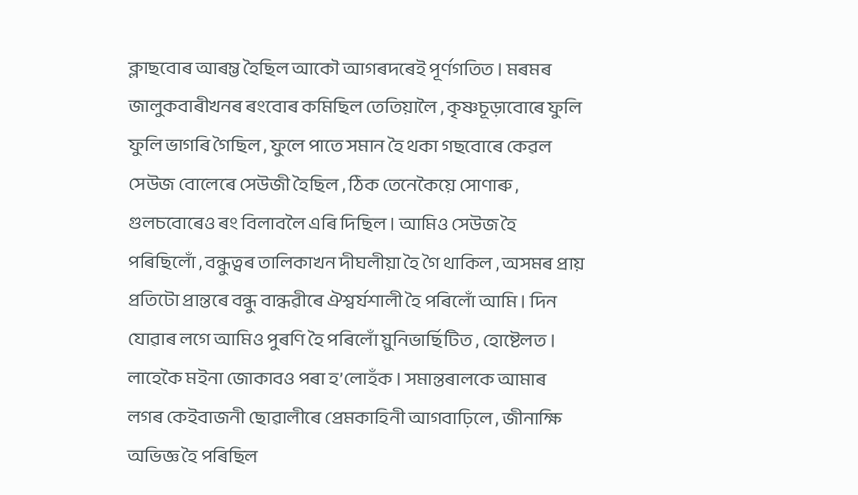ক্লাছবোৰ আৰম্ভ হৈছিল আকৌ আগৰদৰেই পূৰ্ণগতিত । মৰমৰ জালুকবাৰীখনৰ ৰংবোৰ কমিছিল তেতিয়ালৈ , কৃষ্ণচূড়াবোৰে ফুলি ফুলি ভাগৰি গৈছিল , ফুলে পাতে সমান হৈ থকা গছবোৰে কেৱল সেউজ বোলেৰে সেউজী হৈছিল , ঠিক তেনেকৈয়ে সোণাৰু , গুলচবোৰেও ৰং বিলাবলৈ এৰি দিছিল । আমিও সেউজ হৈ পৰিছিলোঁ , বন্ধুত্বৰ তালিকাখন দীঘলীয়া হৈ গৈ থাকিল , অসমৰ প্ৰায় প্ৰতিটো প্ৰান্তৰে বন্ধু বান্ধৱীৰে ঐশ্বৰ্যশালী হৈ পৰিলোঁ আমি । দিন যোৱাৰ লগে আমিও পুৰণি হৈ পৰিলোঁ য়ুনিভাৰ্ছিটিত , হোষ্টেলত । লাহেকৈ মইনা জোকাবও পৰা হ’লোহঁক । সমান্তৰালকে আমাৰ লগৰ কেইবাজনী ছোৱালীৰে প্ৰেমকাহিনী আগবাঢ়িলে , জীনাক্ষি অভিজ্ঞ হৈ পৰিছিল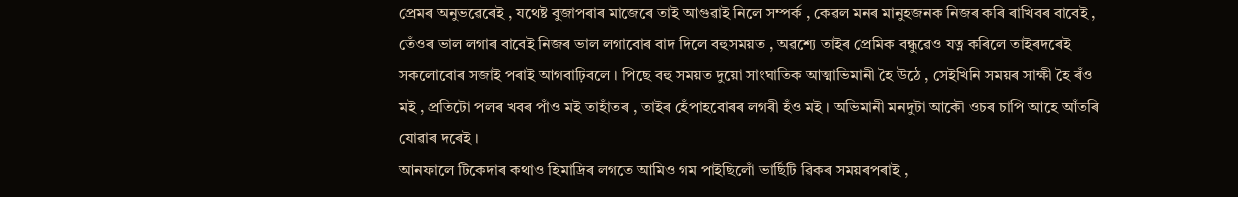প্ৰেমৰ অনুভৱেৰেই , যথেষ্ট বুজাপৰাৰ মাজেৰে তাই আগুৱাই নিলে সম্পৰ্ক , কেৱল মনৰ মানুহজনক নিজৰ কৰি ৰাখিবৰ বাবেই , তেঁওৰ ভাল লগাৰ বাবেই নিজৰ ভাল লগাবোৰ বাদ দিলে বহুসময়ত , অৱশ্যে তাইৰ প্ৰেমিক বন্ধুৱেও যত্ন কৰিলে তাইৰদৰেই সকলোবোৰ সজাই পৰাই আগবাঢ়িবলে । পিছে বহু সময়ত দুয়ো সাংঘাতিক আত্মাভিমানী হৈ উঠে , সেইখিনি সময়ৰ সাক্ষী হৈ ৰঁও মই , প্ৰতিটো পলৰ খবৰ পাঁও মই তাহাঁতৰ , তাইৰ হেঁপাহবোৰৰ লগৰী হঁও মই । অভিমানী মনদুটা আকৌ ওচৰ চাপি আহে আঁতৰি যোৱাৰ দৰেই ।
আনফালে টিকেদাৰ কথাও হিমাদ্ৰিৰ লগতে আমিও গম পাইছিলোঁ ভাৰ্ছিটি ৱিকৰ সময়ৰপৰাই ,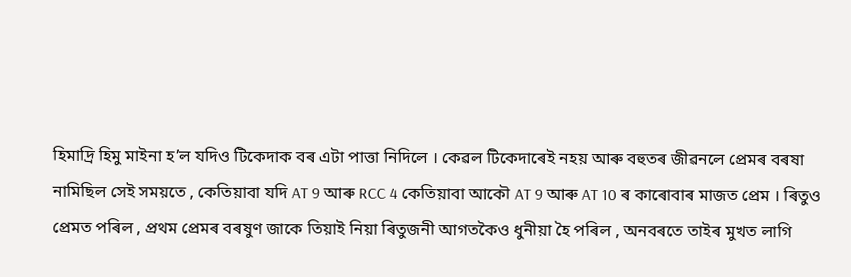হিমাদ্ৰি হিমু মাইনা হ’ল যদিও টিকেদাক বৰ এটা পাত্তা নিদিলে । কেৱল টিকেদাৰেই নহয় আৰু বহুতৰ জীৱনলে প্ৰেমৰ বৰষা নামিছিল সেই সময়তে , কেতিয়াবা যদি AT 9 আৰু RCC 4 কেতিয়াবা আকৌ AT 9 আৰু AT 10 ৰ কাৰোবাৰ মাজত প্ৰেম । ৰিতুও প্ৰেমত পৰিল , প্ৰথম প্ৰেমৰ বৰষুণ জাকে তিয়াই নিয়া ৰিতুজনী আগতকৈও ধুনীয়া হৈ পৰিল , অনবৰতে তাইৰ মুখত লাগি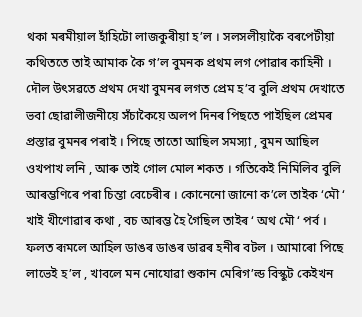থকা মৰমীয়াল হাঁহিটো লাজকুৰীয়া হ’ল । সলসলীয়াকৈ বৰপেটীয়া কথিততে তাই আমাক কৈ গ’ল বুমনক প্ৰথম লগ পোৱাৰ কাহিনী । দৌল উৎসৱতে প্ৰথম দেখা বুমনৰ লগত প্ৰেম হ’ব বুলি প্ৰথম দেখাতে ভবা ছোৱালীজনীয়ে সঁচাকৈয়ে অলপ দিনৰ পিছতে পাইছিল প্ৰেমৰ প্ৰস্তাৱ বুমনৰ পৰাই । পিছে তাতো আছিল সমস্যা , বুমন আছিল ওখপাখ লনি , আৰু তাই গোল মোল শকত । গতিকেই নিমিলিব বুলি আৰম্ভণিৰে পৰা চিন্তা বেচেৰীৰ । কোনেনো জানো ক’লে তাইক ‘মৌ ‘ খাই খীণোৱাৰ কথা , বচ আৰম্ভ হৈ গৈছিল তাইৰ ‘ অথ মৌ ‘ পৰ্ব । ফলত ৰূমলে আহিল ডাঙৰ ডাঙৰ ডাৱৰ হনীৰ বটল । আমাৰো পিছে লাভেই হ’ল , খাবলে মন নোযোৱা শুকান মেৰিগ’ল্ড বিস্কুট কেইখন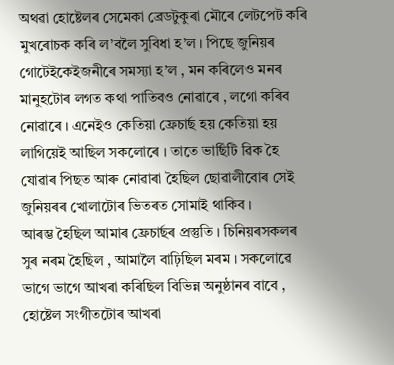অথৱা হোষ্টেলৰ সেমেকা ব্ৰেডটুকুৰা মৌৰে লেটপেট কৰি মুখৰোচক কৰি ল’বলৈ সুবিধা হ’ল । পিছে জুনিয়ৰ গোটেইকেইজনীৰে সমস্যা হ’ল , মন কৰিলেও মনৰ মানুহটোৰ লগত কথা পাতিবও নোৱাৰে , লগো কৰিব নোৱাৰে । এনেইও কেতিয়া ফ্ৰেচাৰ্ছ হয় কেতিয়া হয় লাগিয়েই আছিল সকলোৰে । তাতে ভাৰ্ছিটি ৱিক হৈ যোৱাৰ পিছত আৰু নোৱাৰা হৈছিল ছোৱালীবোৰ সেই জুনিয়ৰৰ খোলাটোৰ ভিতৰত সোমাই থাকিব ।
আৰম্ভ হৈছিল আমাৰ ফ্ৰেচাৰ্ছৰ প্ৰস্তুতি । চিনিয়ৰসকলৰ সুৰ নৰম হৈছিল , আমালৈ বাঢ়িছিল মৰম । সকলোৱে ভাগে ভাগে আখৰা কৰিছিল বিভিন্ন অনুষ্ঠানৰ বাবে , হোষ্টেল সংগীতটোৰ আখৰা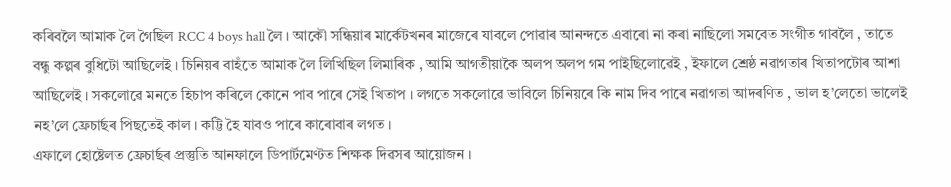কৰিবলৈ আমাক লৈ গৈছিল RCC 4 boys hall লৈ । আকৌ সন্ধিয়াৰ মাৰ্কেটখনৰ মাজেৰে যাবলে পোৱাৰ আনন্দতে এবাৰো না কৰা নাছিলো সমবেত সংগীত গাবলৈ , তাতে বন্ধু কল্পৰ বুধিটো আছিলেই । চিনিয়ৰ বাহঁতে আমাক লৈ লিখিছিল লিমাৰিক , আমি আগতীয়াকৈ অলপ অলপ গম পাইছিলোৱেই , ইফালে শ্ৰেষ্ঠ নৱাগতাৰ খিতাপটোৰ আশা আছিলেই । সকলোৱে মনতে হিচাপ কৰিলে কোনে পাব পাৰে সেই খিতাপ । লগতে সকলোৱে ভাবিলে চিনিয়ৰে কি নাম দিব পাৰে নৱাগতা আদৰণিত , ভাল হ’লেতো ভালেই নহ’লে ফ্ৰেচাৰ্ছৰ পিছতেই কাল । কট্টি হৈ যাবও পাৰে কাৰোবাৰ লগত ।
এফালে হোষ্টেলত ফ্ৰেচাৰ্ছৰ প্ৰস্তুতি আনফালে ডিপাৰ্টমেণ্টত শিক্ষক দিৱসৰ আয়োজন ।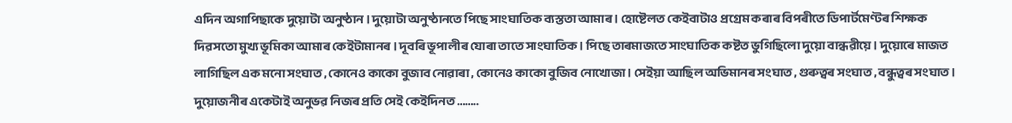এদিন অগাপিছাকে দুয়োটা অনুষ্ঠান । দুয়োটা অনুষ্ঠানতে পিছে সাংঘাতিক ব্যস্ততা আমাৰ । হোষ্টেলত কেইবাটাও প্ৰগ্ৰেম কৰাৰ বিপৰীতে ডিপাৰ্টমেণ্টৰ শিক্ষক দিৱসতো মুখ্য ভূমিকা আমাৰ কেইটামানৰ । দূবৰি ভূপালীৰ যোৰা তাতে সাংঘাতিক । পিছে তাৰমাজতে সাংঘাতিক কষ্টত ভুগিছিলো দুয়ো বান্ধৱীয়ে । দুয়োৰে মাজত লাগিছিল এক মনো সংঘাত , কোনেও কাকো বুজাব নোৱাৰা , কোনেও কাকো বুজিব নোখোজা । সেইয়া আছিল অভিমানৰ সংঘাত , গুৰুত্বৰ সংঘাত , বন্ধুত্বৰ সংঘাত । দুয়োজনীৰ একেটাই অনুভৱ নিজৰ প্ৰতি সেই কেইদিনত ……..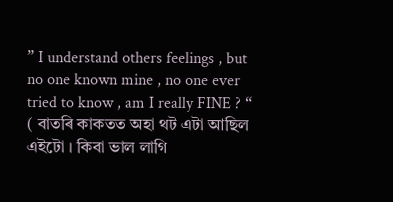” I understand others feelings , but no one known mine , no one ever tried to know , am I really FINE ? “
( বাতৰি কাকতত অহা থট এটা আছিল এইটো । কিবা ভাল লাগি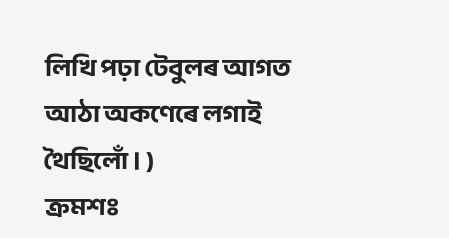লিখি পঢ়া টেবুলৰ আগত আঠা অকণেৰে লগাই থৈছিলোঁ । )
ক্ৰমশঃ